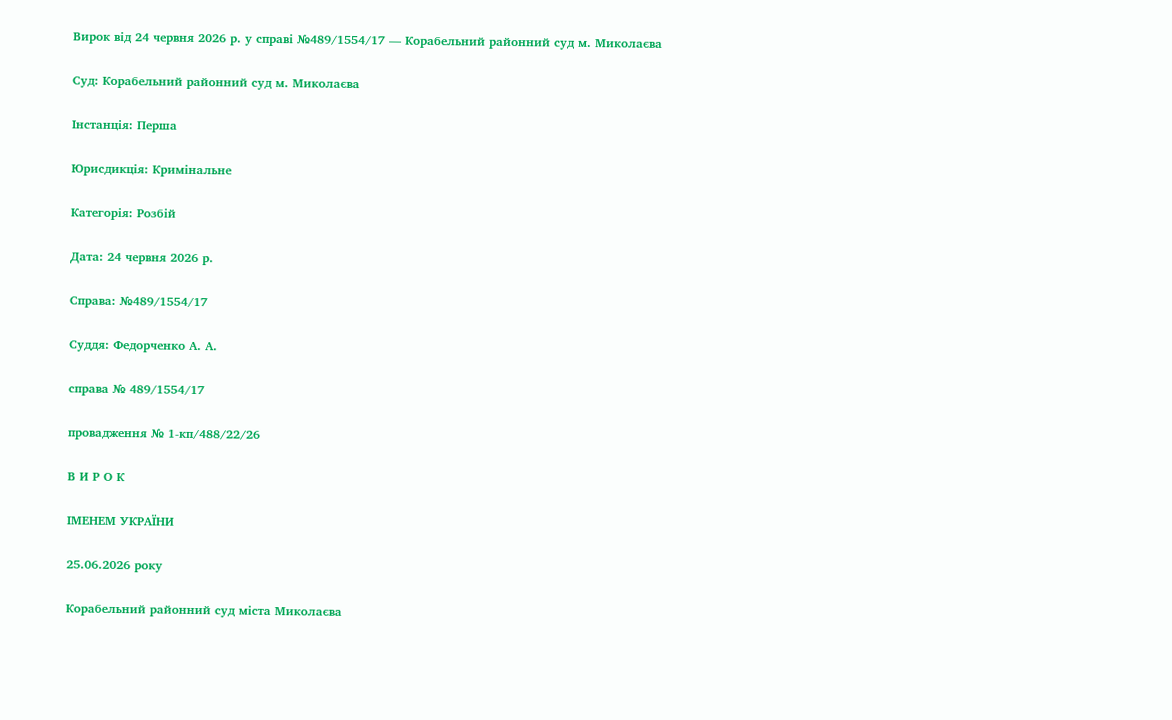Вирок від 24 червня 2026 р. у справі №489/1554/17 — Корабельний районний суд м. Миколаєва

Суд: Корабельний районний суд м. Миколаєва

Інстанція: Перша

Юрисдикція: Кримінальне

Категорія: Розбій

Дата: 24 червня 2026 р.

Справа: №489/1554/17

Суддя: Федорченко А. А.

справа № 489/1554/17

провадження № 1-кп/488/22/26

В И Р О К

ІМЕНЕМ УКРАЇНИ

25.06.2026 року

Корабельний районний суд міста Миколаєва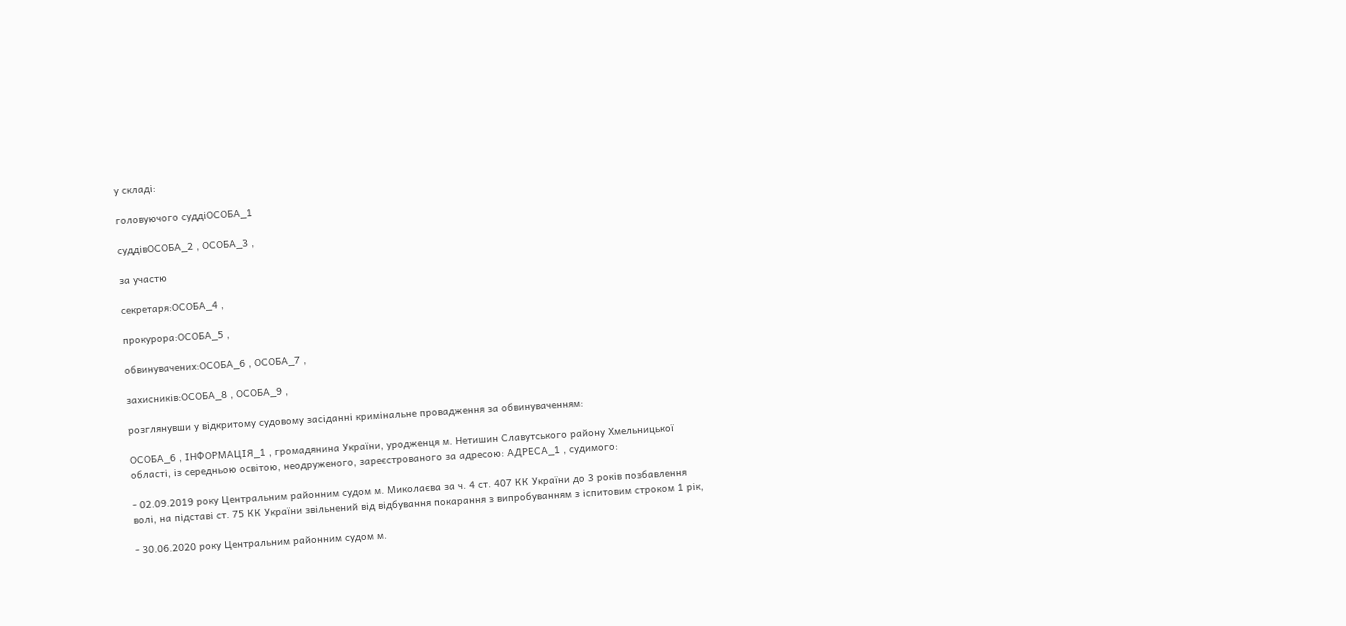у складі:

головуючого суддіОСОБА_1

суддівОСОБА_2 , ОСОБА_3 ,

за участю

секретаря:ОСОБА_4 ,

прокурора:ОСОБА_5 ,

обвинувачених:ОСОБА_6 , ОСОБА_7 ,

захисників:ОСОБА_8 , ОСОБА_9 ,

розглянувши у відкритому судовому засіданні кримінальне провадження за обвинуваченням:

ОСОБА_6 , ІНФОРМАЦІЯ_1 , громадянина України, уродженця м. Нетишин Славутського району Хмельницької області, із середньою освітою, неодруженого, зареєстрованого за адресою: АДРЕСА_1 , судимого:

- 02.09.2019 року Центральним районним судом м. Миколаєва за ч. 4 ст. 407 КК України до 3 років позбавлення волі, на підставі ст. 75 КК України звільнений від відбування покарання з випробуванням з іспитовим строком 1 рік,

- 30.06.2020 року Центральним районним судом м.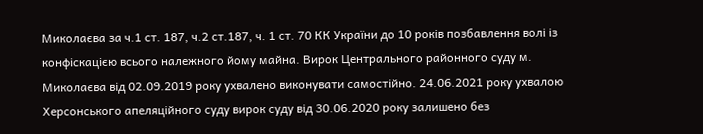Миколаєва за ч.1 ст. 187, ч.2 ст.187, ч. 1 ст. 70 КК України до 10 років позбавлення волі із конфіскацією всього належного йому майна. Вирок Центрального районного суду м. Миколаєва від 02.09.2019 року ухвалено виконувати самостійно. 24.06.2021 року ухвалою Херсонського апеляційного суду вирок суду від 30.06.2020 року залишено без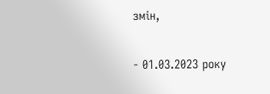змін,

- 01.03.2023 року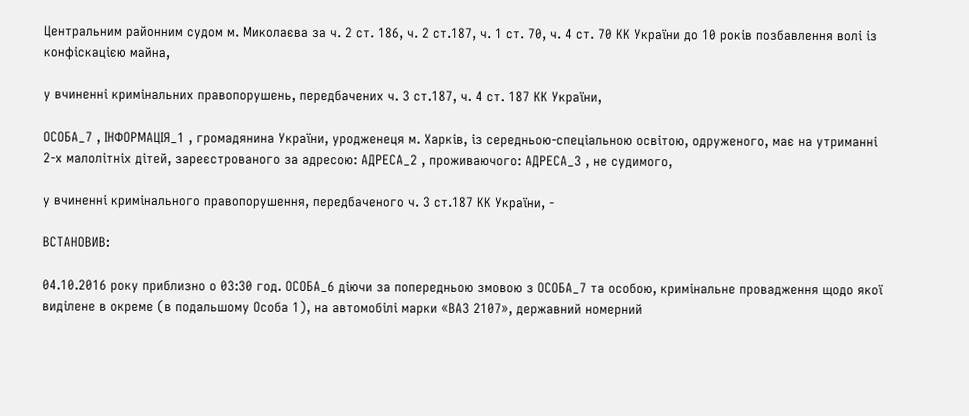Центральним районним судом м. Миколаєва за ч. 2 ст. 186, ч. 2 ст.187, ч. 1 ст. 70, ч. 4 ст. 70 КК України до 10 років позбавлення волі із конфіскацією майна,

у вчиненні кримінальних правопорушень, передбачених ч. 3 ст.187, ч. 4 ст. 187 КК України,

ОСОБА_7 , ІНФОРМАЦІЯ_1 , громадянина України, уродженеця м. Харків, із середньою-спеціальною освітою, одруженого, має на утриманні 2-х малолітніх дітей, зареєстрованого за адресою: АДРЕСА_2 , проживаючого: АДРЕСА_3 , не судимого,

у вчиненні кримінального правопорушення, передбаченого ч. 3 ст.187 КК України, -

ВСТАНОВИВ:

04.10.2016 року приблизно о 03:30 год. ОСОБА_6 діючи за попередньою змовою з ОСОБА_7 та особою, кримінальне провадження щодо якої виділене в окреме (в подальшому Особа 1), на автомобілі марки «ВАЗ 2107», державний номерний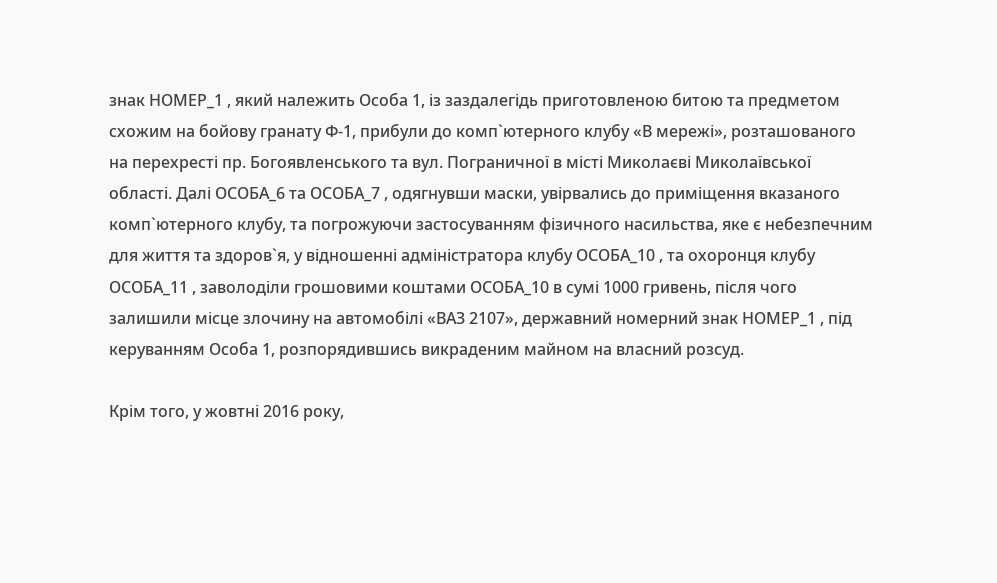знак НОМЕР_1 , який належить Особа 1, із заздалегідь приготовленою битою та предметом схожим на бойову гранату Ф-1, прибули до комп`ютерного клубу «В мережі», розташованого на перехресті пр. Богоявленського та вул. Пограничної в місті Миколаєві Миколаївської області. Далі ОСОБА_6 та ОСОБА_7 , одягнувши маски, увірвались до приміщення вказаного комп`ютерного клубу, та погрожуючи застосуванням фізичного насильства, яке є небезпечним для життя та здоров`я, у відношенні адміністратора клубу ОСОБА_10 , та охоронця клубу ОСОБА_11 , заволоділи грошовими коштами ОСОБА_10 в сумі 1000 гривень, після чого залишили місце злочину на автомобілі «ВАЗ 2107», державний номерний знак НОМЕР_1 , під керуванням Особа 1, розпорядившись викраденим майном на власний розсуд.

Крім того, у жовтні 2016 року,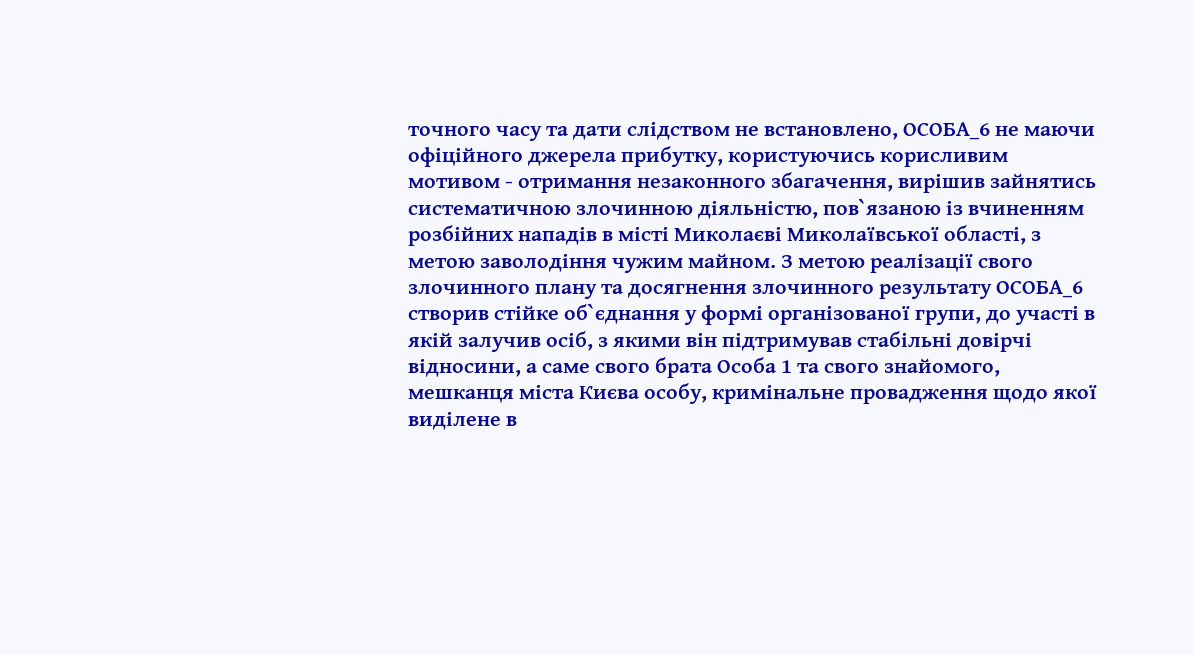точного часу та дати слідством не встановлено, ОСОБА_6 не маючи офіційного джерела прибутку, користуючись корисливим мотивом - отримання незаконного збагачення, вирішив зайнятись систематичною злочинною діяльністю, пов`язаною із вчиненням розбійних нападів в місті Миколаєві Миколаївської області, з метою заволодіння чужим майном. З метою реалізації свого злочинного плану та досягнення злочинного результату ОСОБА_6 створив стійке об`єднання у формі організованої групи, до участі в якій залучив осіб, з якими він підтримував стабільні довірчі відносини, а саме свого брата Особа 1 та свого знайомого, мешканця міста Києва особу, кримінальне провадження щодо якої виділене в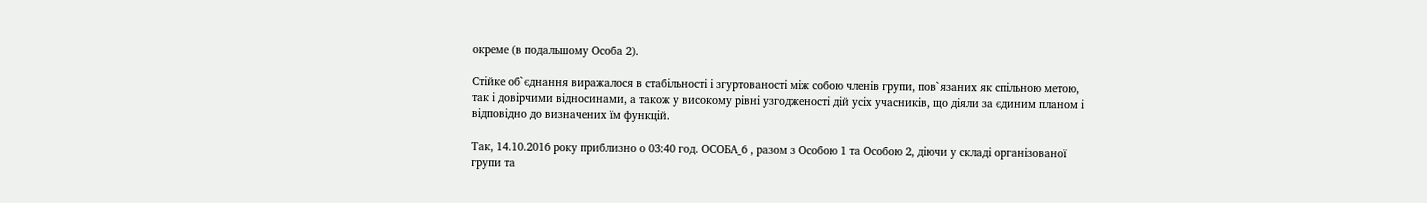окреме (в подальшому Особа 2).

Стійке об`єднання виражалося в стабільності і згуртованості між собою членів групи, пов`язаних як спільною метою, так і довірчими відносинами, а також у високому рівні узгодженості дій усіх учасників, що діяли за єдиним планом і відповідно до визначених їм функцій.

Так, 14.10.2016 року приблизно о 03:40 год. ОСОБА_6 , разом з Особою 1 та Особою 2, діючи у складі організованої групи та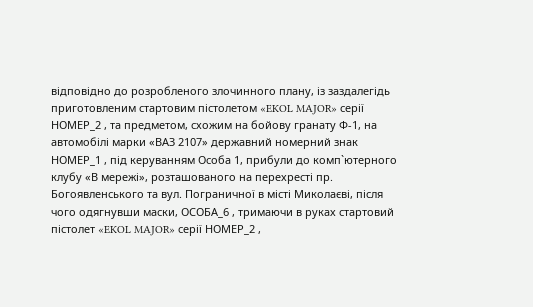відповідно до розробленого злочинного плану, із заздалегідь приготовленим стартовим пістолетом «EKOL MAJOR» серії НОМЕР_2 , та предметом, схожим на бойову гранату Ф-1, на автомобілі марки «ВАЗ 2107» державний номерний знак НОМЕР_1 , під керуванням Особа 1, прибули до комп`ютерного клубу «В мережі», розташованого на перехресті пр. Богоявленського та вул. Пограничної в місті Миколаєві, після чого одягнувши маски, ОСОБА_6 , тримаючи в руках стартовий пістолет «EKOL MAJOR» серії НОМЕР_2 ,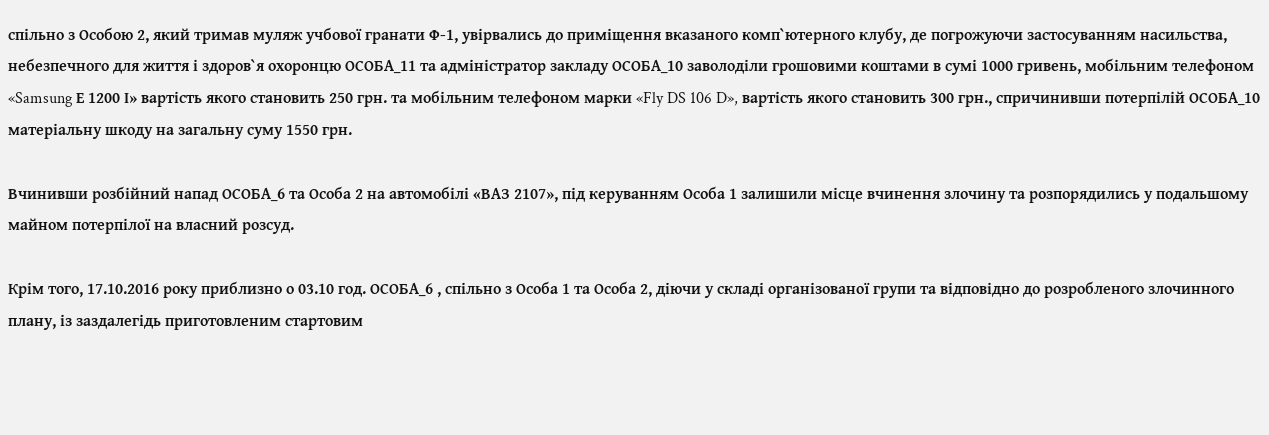спільно з Особою 2, який тримав муляж учбової гранати Ф-1, увірвались до приміщення вказаного комп`ютерного клубу, де погрожуючи застосуванням насильства, небезпечного для життя і здоров`я охоронцю ОСОБА_11 та адміністратор закладу ОСОБА_10 заволоділи грошовими коштами в сумі 1000 гривень, мобільним телефоном «Samsung Е 1200 І» вартість якого становить 250 грн. та мобільним телефоном марки «Fly DS 106 D», вартість якого становить 300 грн., спричинивши потерпілій ОСОБА_10 матеріальну шкоду на загальну суму 1550 грн.

Вчинивши розбійний напад ОСОБА_6 та Особа 2 на автомобілі «ВАЗ 2107», під керуванням Особа 1 залишили місце вчинення злочину та розпорядились у подальшому майном потерпілої на власний розсуд.

Крім того, 17.10.2016 року приблизно о 03.10 год. ОСОБА_6 , спільно з Особа 1 та Особа 2, діючи у складі організованої групи та відповідно до розробленого злочинного плану, із заздалегідь приготовленим стартовим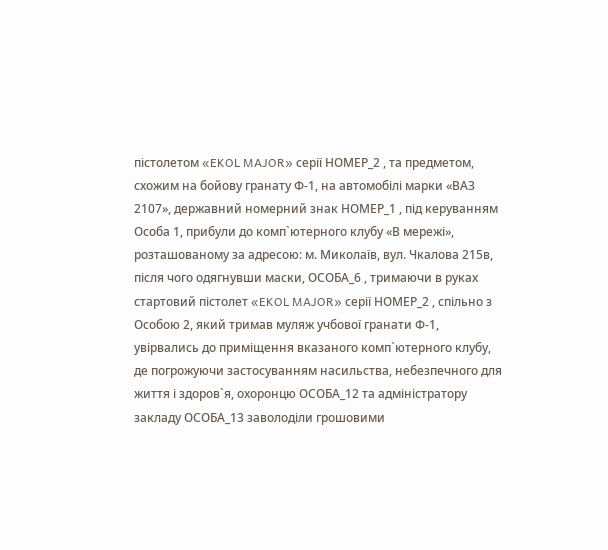пістолетом «EKOL MAJOR» серії НОМЕР_2 , та предметом, схожим на бойову гранату Ф-1, на автомобілі марки «ВАЗ 2107», державний номерний знак НОМЕР_1 , під керуванням Особа 1, прибули до комп`ютерного клубу «В мережі», розташованому за адресою: м. Миколаїв, вул. Чкалова 215в, після чого одягнувши маски, ОСОБА_6 , тримаючи в руках стартовий пістолет «EKOL MAJOR» серії НОМЕР_2 , спільно з Особою 2, який тримав муляж учбової гранати Ф-1, увірвались до приміщення вказаного комп`ютерного клубу, де погрожуючи застосуванням насильства, небезпечного для життя і здоров`я, охоронцю ОСОБА_12 та адміністратору закладу ОСОБА_13 заволоділи грошовими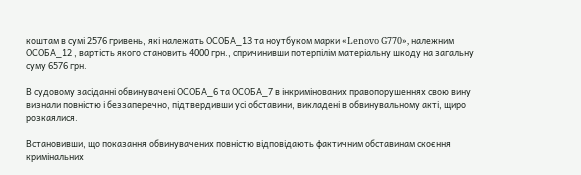коштам в сумі 2576 гривень, які належать ОСОБА_13 та ноутбуком марки «Lenovo G770», належним ОСОБА_12 , вартість якого становить 4000 грн., спричинивши потерпілім матеріальну шкоду на загальну суму 6576 грн.

В судовому засіданні обвинувачені ОСОБА_6 та ОСОБА_7 в інкримінованих правопорушеннях свою вину визнали повністю і беззаперечно, підтвердивши усі обставини, викладені в обвинувальному акті, щиро розкаялися.

Встановивши, що показання обвинувачених повністю відповідають фактичним обставинам скоєння кримінальних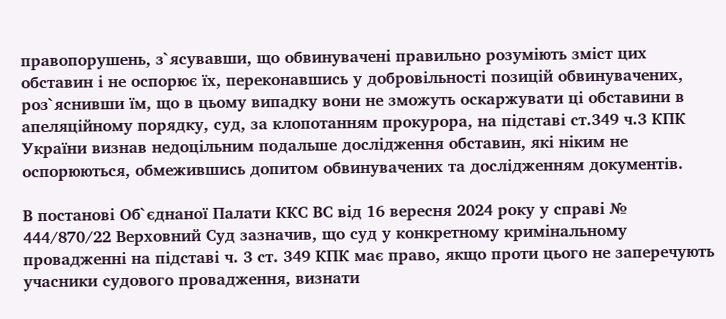правопорушень, з`ясувавши, що обвинувачені правильно розуміють зміст цих обставин і не оспорює їх, переконавшись у добровільності позицій обвинувачених, роз`яснивши їм, що в цьому випадку вони не зможуть оскаржувати ці обставини в апеляційному порядку, суд, за клопотанням прокурора, на підставі ст.349 ч.3 КПК України визнав недоцільним подальше дослідження обставин, які ніким не оспорюються, обмежившись допитом обвинувачених та дослідженням документів.

В постанові Об`єднаної Палати ККС ВС від 16 вересня 2024 року у справі № 444/870/22 Верховний Суд зазначив, що суд у конкретному кримінальному провадженні на підставі ч. 3 ст. 349 КПК має право, якщо проти цього не заперечують учасники судового провадження, визнати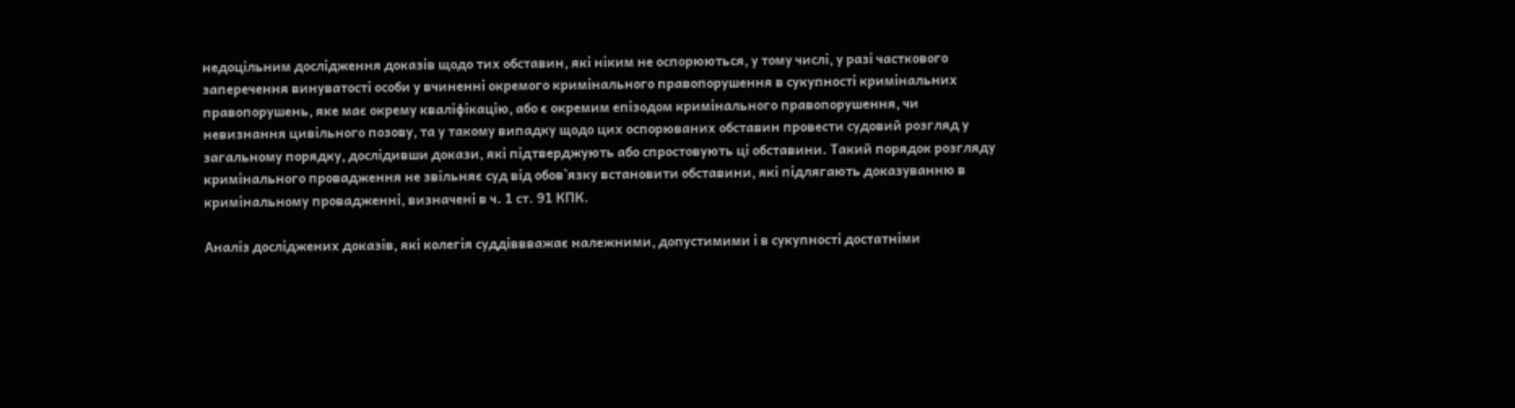недоцільним дослідження доказів щодо тих обставин, які ніким не оспорюються, у тому числі, у разі часткового заперечення винуватості особи у вчиненні окремого кримінального правопорушення в сукупності кримінальних правопорушень, яке має окрему кваліфікацію, або є окремим епізодом кримінального правопорушення, чи невизнання цивільного позову, та у такому випадку щодо цих оспорюваних обставин провести судовий розгляд у загальному порядку, дослідивши докази, які підтверджують або спростовують ці обставини. Такий порядок розгляду кримінального провадження не звільняє суд від обов`язку встановити обставини, які підлягають доказуванню в кримінальному провадженні, визначені в ч. 1 ст. 91 КПК.

Аналіз досліджених доказів, які колегія суддіввважає належними, допустимими і в сукупності достатніми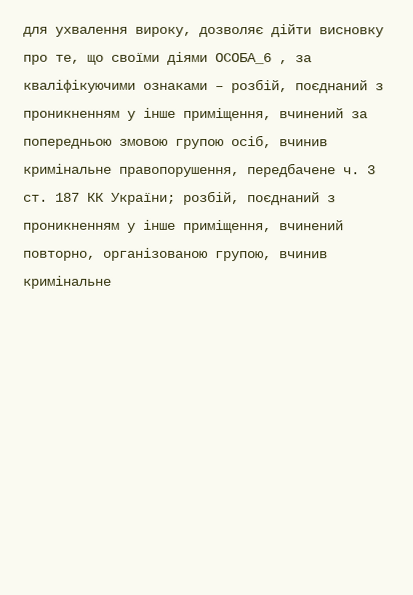для ухвалення вироку, дозволяє дійти висновку про те, що своїми діями ОСОБА_6 , за кваліфікуючими ознаками – розбій, поєднаний з проникненням у інше приміщення, вчинений за попередньою змовою групою осіб, вчинив кримінальне правопорушення, передбачене ч. 3 ст. 187 КК України; розбій, поєднаний з проникненням у інше приміщення, вчинений повторно, організованою групою, вчинив кримінальне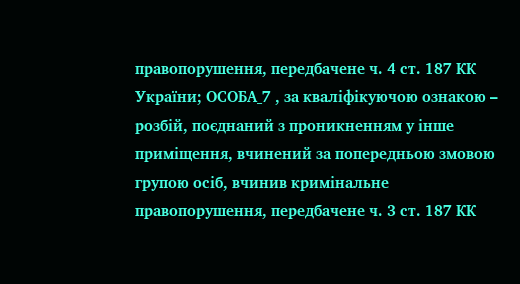правопорушення, передбачене ч. 4 ст. 187 КК України; ОСОБА_7 , за кваліфікуючою ознакою – розбій, поєднаний з проникненням у інше приміщення, вчинений за попередньою змовою групою осіб, вчинив кримінальне правопорушення, передбачене ч. 3 ст. 187 КК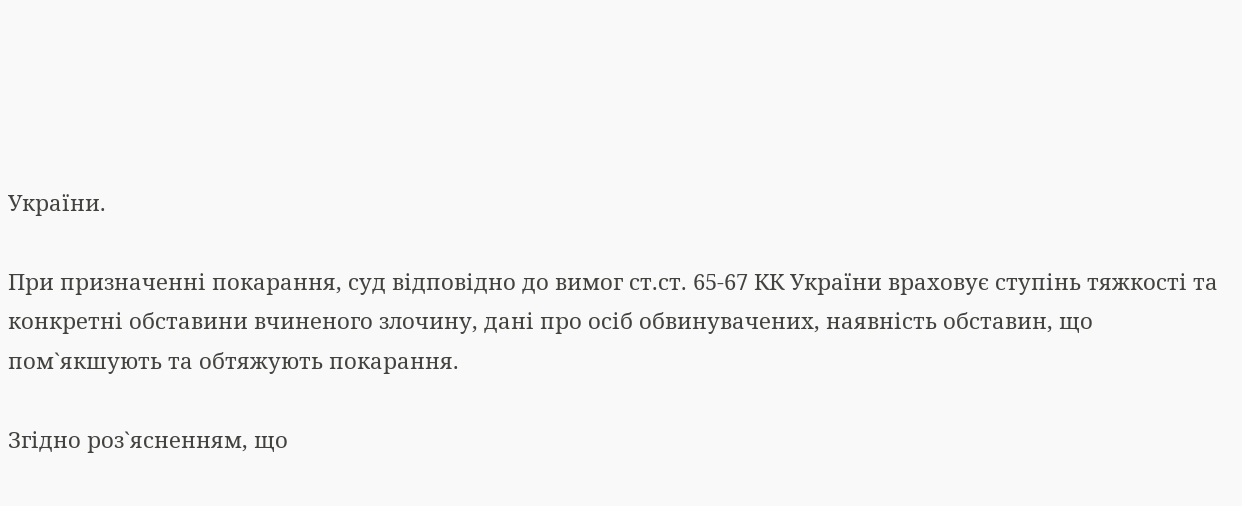України.

При призначенні покарання, суд відповідно до вимог ст.ст. 65-67 КК України враховує ступінь тяжкості та конкретні обставини вчиненого злочину, дані про осіб обвинувачених, наявність обставин, що пом`якшують та обтяжують покарання.

Згідно роз`ясненням, що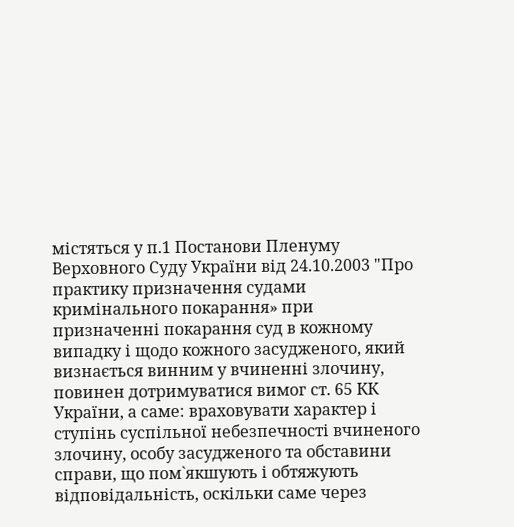містяться у п.1 Постанови Пленуму Верховного Суду України від 24.10.2003 "Про практику призначення судами кримінального покарання» при призначенні покарання суд в кожному випадку і щодо кожного засудженого, який визнається винним у вчиненні злочину, повинен дотримуватися вимог ст. 65 КК України, а саме: враховувати характер і ступінь суспільної небезпечності вчиненого злочину, особу засудженого та обставини справи, що пом`якшують і обтяжують відповідальність, оскільки саме через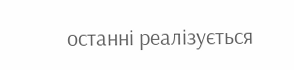останні реалізується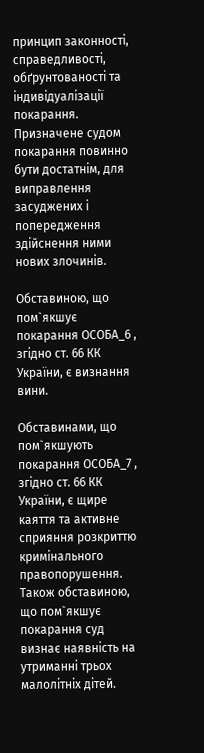принцип законності, справедливості, обґрунтованості та індивідуалізації покарання. Призначене судом покарання повинно бути достатнім, для виправлення засуджених і попередження здійснення ними нових злочинів.

Обставиною, що пом`якшує покарання ОСОБА_6 , згідно ст. 66 КК України, є визнання вини.

Обставинами, що пом`якшують покарання ОСОБА_7 , згідно ст. 66 КК України, є щире каяття та активне сприяння розкриттю кримінального правопорушення. Також обставиною, що пом`якшує покарання суд визнає наявність на утриманні трьох малолітніх дітей.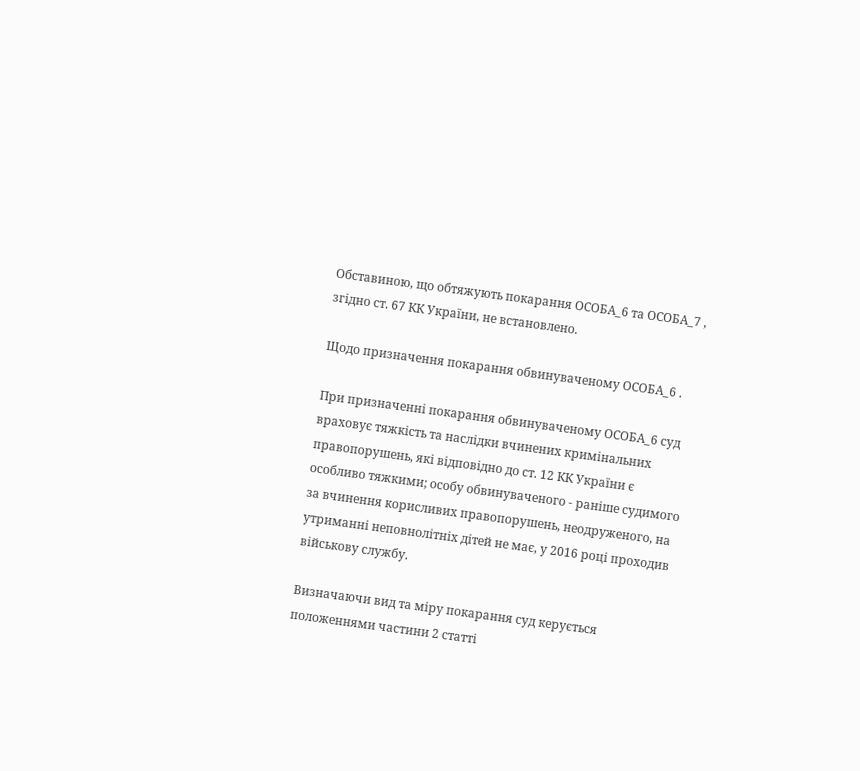Обставиною, що обтяжують покарання ОСОБА_6 та ОСОБА_7 , згідно ст. 67 КК України, не встановлено.

Щодо призначення покарання обвинуваченому ОСОБА_6 .

При призначенні покарання обвинуваченому ОСОБА_6 суд враховує тяжкість та наслідки вчинених кримінальних правопорушень, які відповідно до ст. 12 КК України є особливо тяжкими; особу обвинуваченого - раніше судимого за вчинення корисливих правопорушень, неодруженого, на утриманні неповнолітніх дітей не має, у 2016 році проходив військову службу.

Визначаючи вид та міру покарання суд керується положеннями частини 2 статті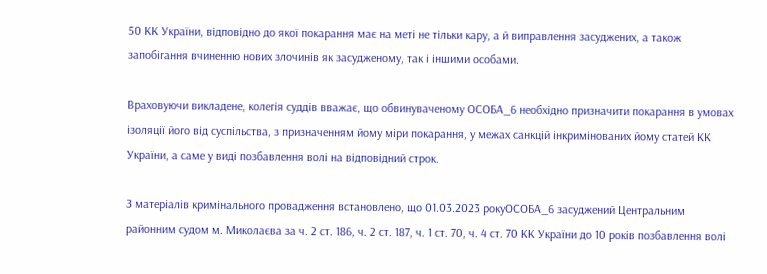50 КК України, відповідно до якої покарання має на меті не тільки кару, а й виправлення засуджених, а також запобігання вчиненню нових злочинів як засудженому, так і іншими особами.

Враховуючи викладене, колегія суддів вважає, що обвинуваченому ОСОБА_6 необхідно призначити покарання в умовах ізоляції його від суспільства, з призначенням йому міри покарання, у межах санкцій інкримінованих йому статей КК України, а саме у виді позбавлення волі на відповідний строк.

З матеріалів кримінального провадження встановлено, що 01.03.2023 рокуОСОБА_6 засуджений Центральним районним судом м. Миколаєва за ч. 2 ст. 186, ч. 2 ст. 187, ч. 1 ст. 70, ч. 4 ст. 70 КК України до 10 років позбавлення волі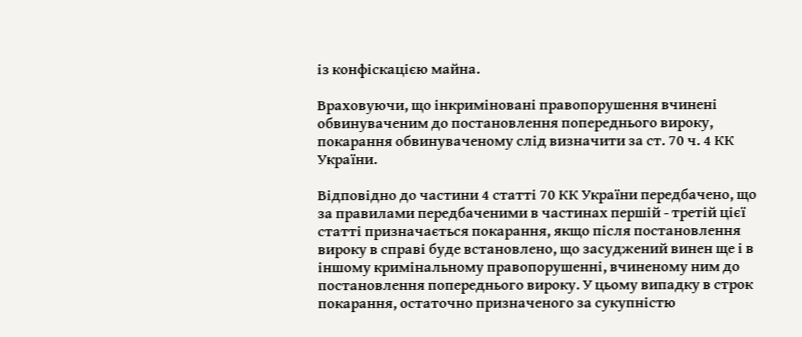із конфіскацією майна.

Враховуючи, що інкриміновані правопорушення вчинені обвинуваченим до постановлення попереднього вироку, покарання обвинуваченому слід визначити за ст. 70 ч. 4 КК України.

Відповідно до частини 4 статті 70 КК України передбачено, що за правилами передбаченими в частинах першій - третій цієї статті призначається покарання, якщо після постановлення вироку в справі буде встановлено, що засуджений винен ще і в іншому кримінальному правопорушенні, вчиненому ним до постановлення попереднього вироку. У цьому випадку в строк покарання, остаточно призначеного за сукупністю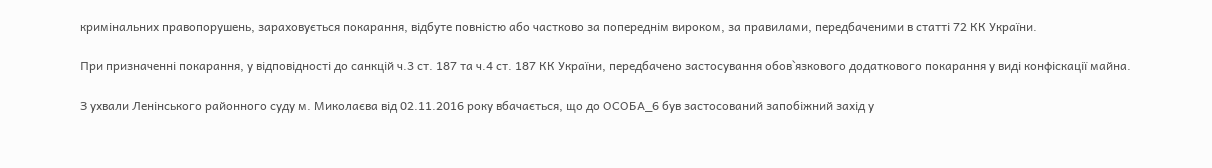кримінальних правопорушень, зараховується покарання, відбуте повністю або частково за попереднім вироком, за правилами, передбаченими в статті 72 КК України.

При призначенні покарання, у відповідності до санкцій ч.3 ст. 187 та ч.4 ст. 187 КК України, передбачено застосування обов`язкового додаткового покарання у виді конфіскації майна.

З ухвали Ленінського районного суду м. Миколаєва від 02.11.2016 року вбачається, що до ОСОБА_6 був застосований запобіжний захід у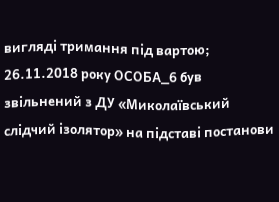вигляді тримання під вартою; 26.11.2018 року ОСОБА_6 був звільнений з ДУ «Миколаївський слідчий ізолятор» на підставі постанови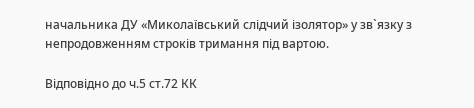начальника ДУ «Миколаївський слідчий ізолятор» у зв`язку з непродовженням строків тримання під вартою.

Відповідно до ч.5 ст.72 КК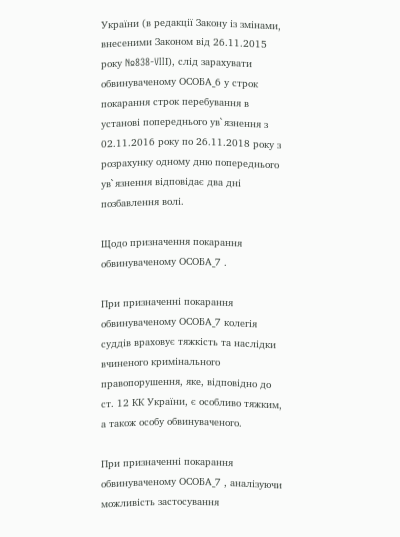України (в редакції Закону із змінами, внесеними Законом від 26.11.2015 року №838-VIIІ), слід зарахувати обвинуваченому ОСОБА_6 у строк покарання строк перебування в установі попереднього ув`язнення з 02.11.2016 року по 26.11.2018 року з розрахунку одному дню попереднього ув`язнення відповідає два дні позбавлення волі.

Щодо призначення покарання обвинуваченому ОСОБА_7 .

При призначенні покарання обвинуваченому ОСОБА_7 колегія суддів враховує тяжкість та наслідки вчиненого кримінального правопорушення, яке, відповідно до ст. 12 КК України, є особливо тяжким, а також особу обвинуваченого.

При призначенні покарання обвинуваченому ОСОБА_7 , аналізуючи можливість застосування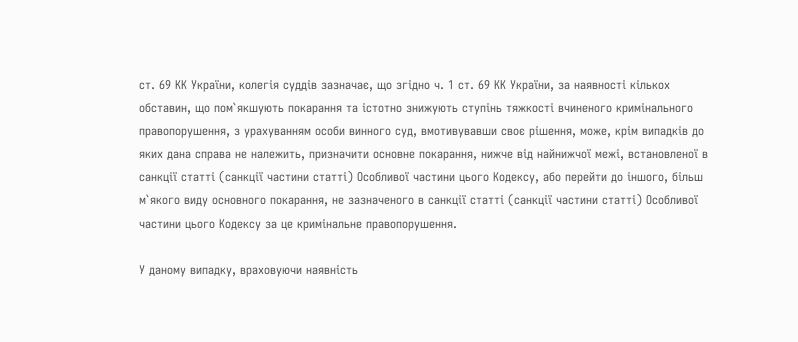ст. 69 КК України, колегія суддів зазначає, що згідно ч. 1 ст. 69 КК України, за наявності кількох обставин, що пом`якшують покарання та істотно знижують ступінь тяжкості вчиненого кримінального правопорушення, з урахуванням особи винного суд, вмотивувавши своє рішення, може, крім випадків до яких дана справа не належить, призначити основне покарання, нижче від найнижчої межі, встановленої в санкції статті (санкції частини статті) Особливої частини цього Кодексу, або перейти до іншого, більш м`якого виду основного покарання, не зазначеного в санкції статті (санкції частини статті) Особливої частини цього Кодексу за це кримінальне правопорушення.

У даному випадку, враховуючи наявність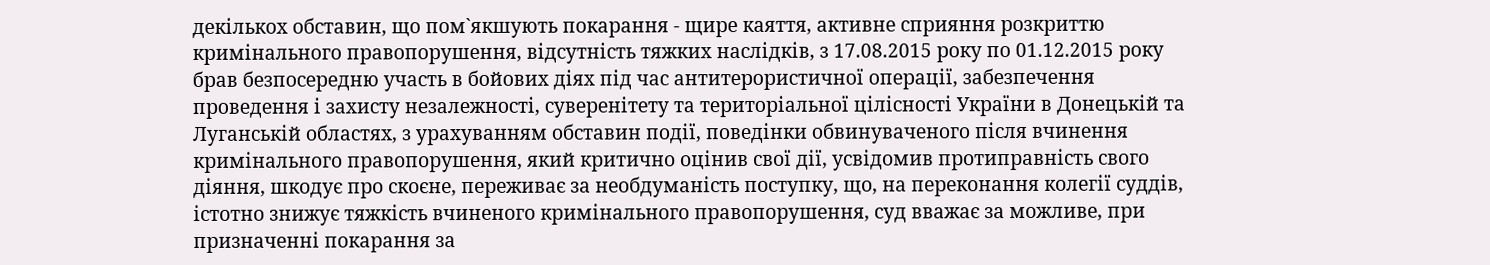декількох обставин, що пом`якшують покарання - щире каяття, активне сприяння розкриттю кримінального правопорушення, відсутність тяжких наслідків, з 17.08.2015 року по 01.12.2015 року брав безпосередню участь в бойових діях під час антитерористичної операції, забезпечення проведення і захисту незалежності, суверенітету та територіальної цілісності України в Донецькій та Луганській областях, з урахуванням обставин події, поведінки обвинуваченого після вчинення кримінального правопорушення, який критично оцінив свої дії, усвідомив протиправність свого діяння, шкодує про скоєне, переживає за необдуманість поступку, що, на переконання колегії суддів, істотно знижує тяжкість вчиненого кримінального правопорушення, суд вважає за можливе, при призначенні покарання за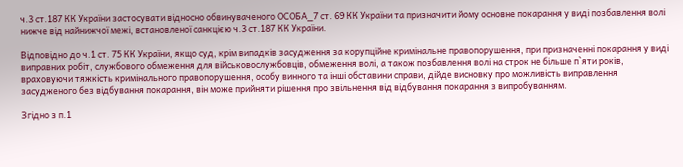ч.3 ст.187 КК України застосувати відносно обвинуваченого ОСОБА_7 ст. 69 КК України та призначити йому основне покарання у виді позбавлення волі нижче від найнижчої межі, встановленої санкцією ч.3 ст.187 КК України.

Відповідно до ч.1 ст. 75 КК України, якщо суд, крім випадків засудження за корупційне кримінальне правопорушення, при призначенні покарання у виді виправних робіт, службового обмеження для військовослужбовців, обмеження волі, а також позбавлення волі на строк не більше п`яти років, враховуючи тяжкість кримінального правопорушення, особу винного та інші обставини справи, дійде висновку про можливість виправлення засудженого без відбування покарання, він може прийняти рішення про звільнення від відбування покарання з випробуванням.

Згідно з п.1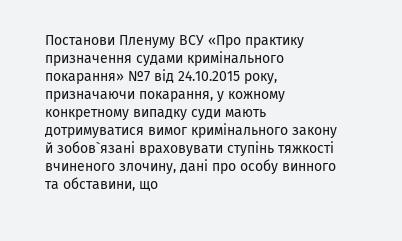Постанови Пленуму ВСУ «Про практику призначення судами кримінального покарання» №7 від 24.10.2015 року, призначаючи покарання, у кожному конкретному випадку суди мають дотримуватися вимог кримінального закону й зобов`язані враховувати ступінь тяжкості вчиненого злочину, дані про особу винного та обставини, що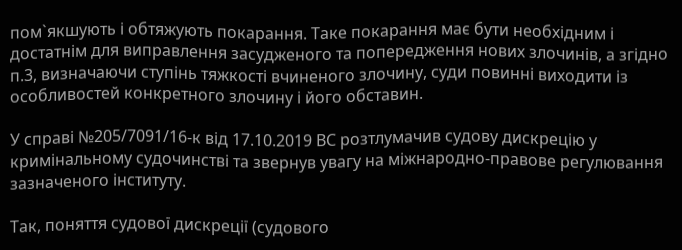пом`якшують і обтяжують покарання. Таке покарання має бути необхідним і достатнім для виправлення засудженого та попередження нових злочинів, а згідно п.3, визначаючи ступінь тяжкості вчиненого злочину, суди повинні виходити із особливостей конкретного злочину і його обставин.

У справі №205/7091/16-к від 17.10.2019 ВС розтлумачив судову дискрецію у кримінальному судочинстві та звернув увагу на міжнародно-правове регулювання зазначеного інституту.

Так, поняття судової дискреції (судового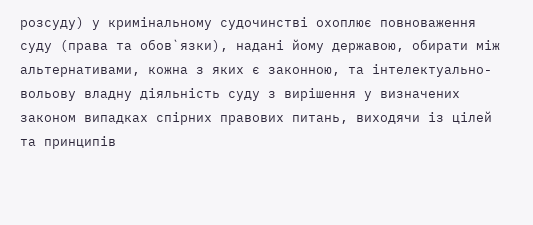розсуду) у кримінальному судочинстві охоплює повноваження суду (права та обов`язки), надані йому державою, обирати між альтернативами, кожна з яких є законною, та інтелектуально-вольову владну діяльність суду з вирішення у визначених законом випадках спірних правових питань, виходячи із цілей та принципів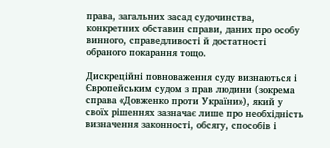права, загальних засад судочинства, конкретних обставин справи, даних про особу винного, справедливості й достатності обраного покарання тощо.

Дискреційні повноваження суду визнаються і Європейським судом з прав людини (зокрема справа «Довженко проти України»), який у своїх рішеннях зазначає лише про необхідність визначення законності, обсягу, способів і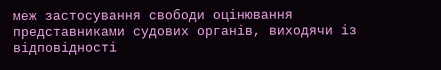меж застосування свободи оцінювання представниками судових органів, виходячи із відповідності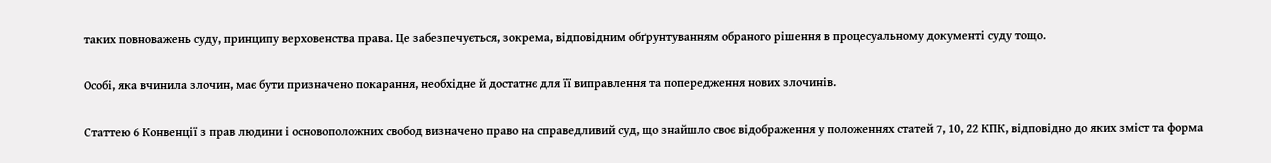таких повноважень суду, принципу верховенства права. Це забезпечується, зокрема, відповідним обґрунтуванням обраного рішення в процесуальному документі суду тощо.

Особі, яка вчинила злочин, має бути призначено покарання, необхідне й достатнє для її виправлення та попередження нових злочинів.

Статтею 6 Конвенції з прав людини і основоположних свобод визначено право на справедливий суд, що знайшло своє відображення у положеннях статей 7, 10, 22 КПК, відповідно до яких зміст та форма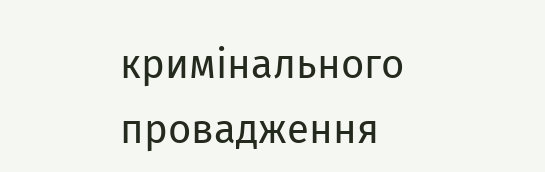кримінального провадження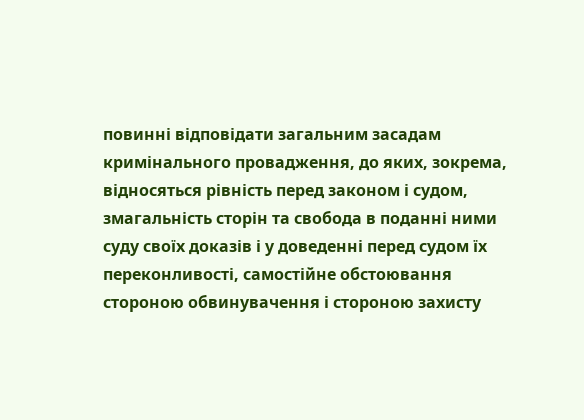повинні відповідати загальним засадам кримінального провадження, до яких, зокрема, відносяться рівність перед законом і судом, змагальність сторін та свобода в поданні ними суду своїх доказів і у доведенні перед судом їх переконливості, самостійне обстоювання стороною обвинувачення і стороною захисту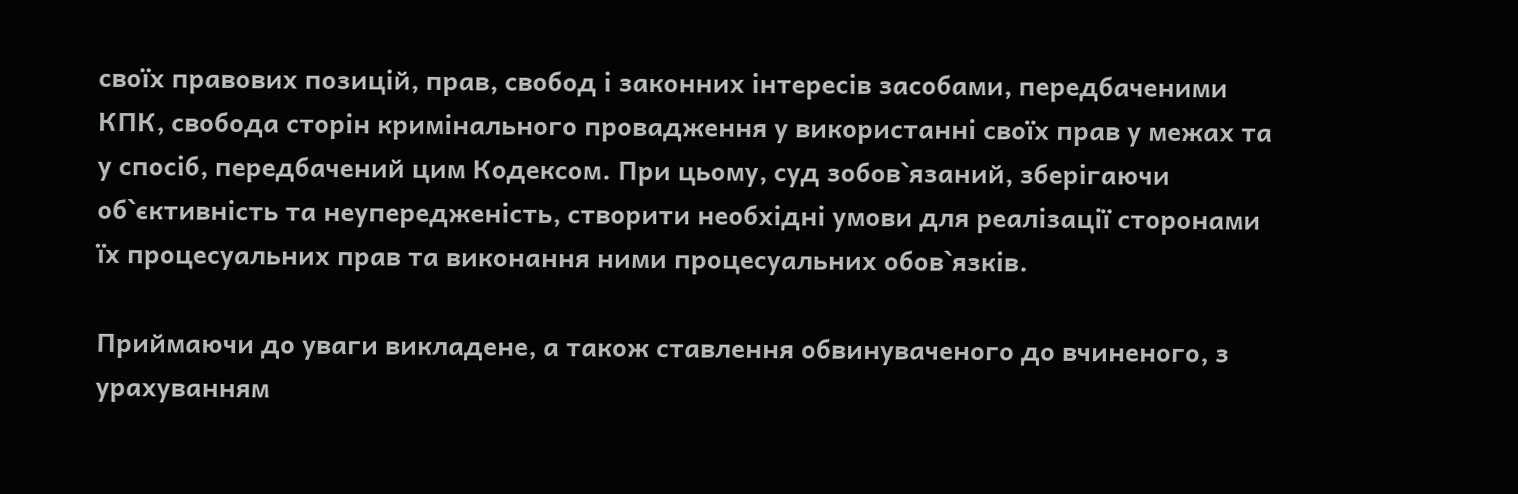своїх правових позицій, прав, свобод і законних інтересів засобами, передбаченими КПК, свобода сторін кримінального провадження у використанні своїх прав у межах та у спосіб, передбачений цим Кодексом. При цьому, суд зобов`язаний, зберігаючи об`єктивність та неупередженість, створити необхідні умови для реалізації сторонами їх процесуальних прав та виконання ними процесуальних обов`язків.

Приймаючи до уваги викладене, а також ставлення обвинуваченого до вчиненого, з урахуванням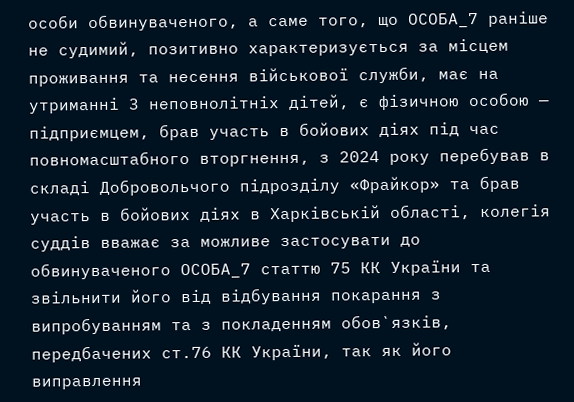особи обвинуваченого, а саме того, що ОСОБА_7 раніше не судимий, позитивно характеризується за місцем проживання та несення військової служби, має на утриманні 3 неповнолітніх дітей, є фізичною особою — підприємцем, брав участь в бойових діях під час повномасштабного вторгнення, з 2024 року перебував в складі Добровольчого підрозділу «Фрайкор» та брав участь в бойових діях в Харківській області, колегія суддів вважає за можливе застосувати до обвинуваченого ОСОБА_7 статтю 75 КК України та звільнити його від відбування покарання з випробуванням та з покладенням обов`язків, передбачених ст.76 КК України, так як його виправлення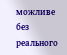можливе без реального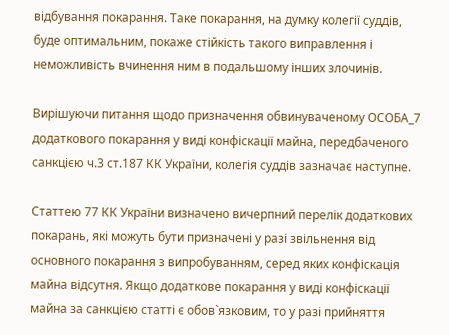відбування покарання. Таке покарання, на думку колегії суддів, буде оптимальним, покаже стійкість такого виправлення і неможливість вчинення ним в подальшому інших злочинів.

Вирішуючи питання щодо призначення обвинуваченому ОСОБА_7 додаткового покарання у виді конфіскації майна, передбаченого санкцією ч.3 ст.187 КК України, колегія суддів зазначає наступне.

Статтею 77 КК України визначено вичерпний перелік додаткових покарань, які можуть бути призначені у разі звільнення від основного покарання з випробуванням, серед яких конфіскація майна відсутня. Якщо додаткове покарання у виді конфіскації майна за санкцією статті є обов`язковим, то у разі прийняття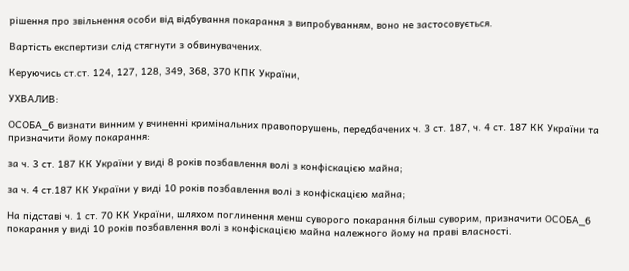рішення про звільнення особи від відбування покарання з випробуванням, воно не застосовується.

Вартість експертизи слід стягнути з обвинувачених.

Керуючись ст.ст. 124, 127, 128, 349, 368, 370 КПК України,

УХВАЛИВ:

ОСОБА_6 визнати винним у вчиненні кримінальних правопорушень, передбачених ч. 3 ст. 187, ч. 4 ст. 187 КК України та призначити йому покарання:

за ч. 3 ст. 187 КК України у виді 8 років позбавлення волі з конфіскацією майна;

за ч. 4 ст.187 КК України у виді 10 років позбавлення волі з конфіскацією майна;

На підставі ч. 1 ст. 70 КК України, шляхом поглинення менш суворого покарання більш суворим, призначити ОСОБА_6 покарання у виді 10 років позбавлення волі з конфіскацією майна належного йому на праві власності.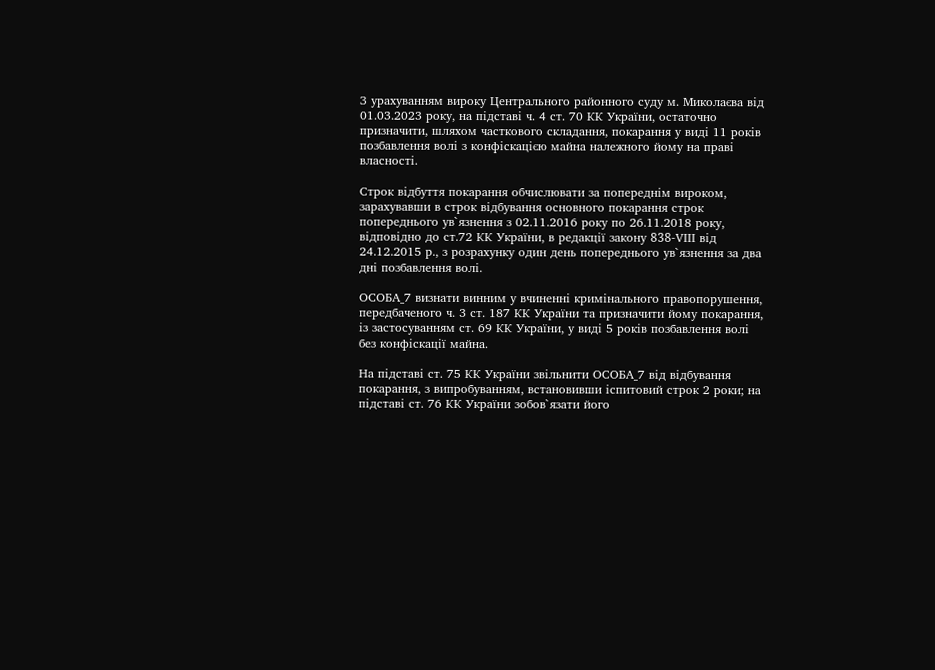З урахуванням вироку Центрального районного суду м. Миколаєва від 01.03.2023 року, на підставі ч. 4 ст. 70 КК України, остаточно призначити, шляхом часткового складання, покарання у виді 11 років позбавлення волі з конфіскацією майна належного йому на праві власності.

Строк відбуття покарання обчислювати за попереднім вироком, зарахувавши в строк відбування основного покарання строк попереднього ув`язнення з 02.11.2016 року по 26.11.2018 року, відповідно до ст.72 КК України, в редакції закону 838-VІІІ від 24.12.2015 р., з розрахунку один день попереднього ув`язнення за два дні позбавлення волі.

ОСОБА_7 визнати винним у вчиненні кримінального правопорушення, передбаченого ч. 3 ст. 187 КК України та призначити йому покарання, із застосуванням ст. 69 КК України, у виді 5 років позбавлення волі без конфіскації майна.

На підставі ст. 75 КК України звільнити ОСОБА_7 від відбування покарання, з випробуванням, встановивши іспитовий строк 2 роки; на підставі ст. 76 КК України зобов`язати його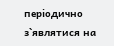періодично з`являтися на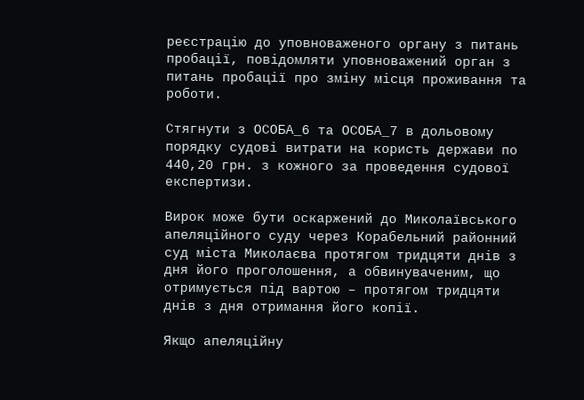реєстрацію до уповноваженого органу з питань пробації, повідомляти уповноважений орган з питань пробації про зміну місця проживання та роботи.

Стягнути з ОСОБА_6 та ОСОБА_7 в дольовому порядку судові витрати на користь держави по 440,20 грн. з кожного за проведення судової експертизи.

Вирок може бути оскаржений до Миколаївського апеляційного суду через Корабельний районний суд міста Миколаєва протягом тридцяти днів з дня його проголошення, а обвинуваченим, що отримується під вартою – протягом тридцяти днів з дня отримання його копії.

Якщо апеляційну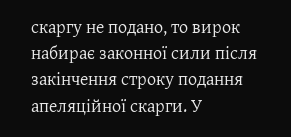скаргу не подано, то вирок набирає законної сили після закінчення строку подання апеляційної скарги. У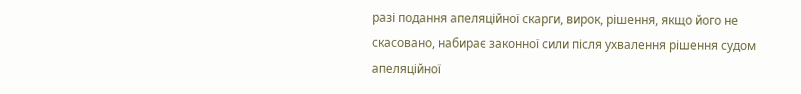разі подання апеляційної скарги, вирок, рішення, якщо його не скасовано, набирає законної сили після ухвалення рішення судом апеляційної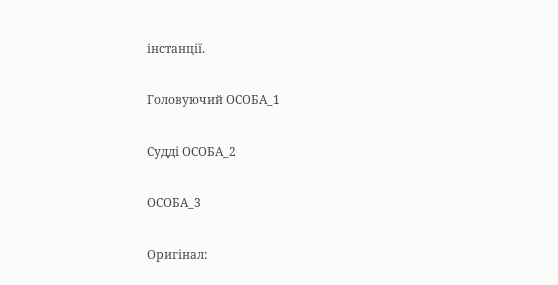інстанції.

Головуючий ОСОБА_1

Судді ОСОБА_2

ОСОБА_3

Оригінал: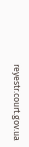reyestr.court.gov.ua